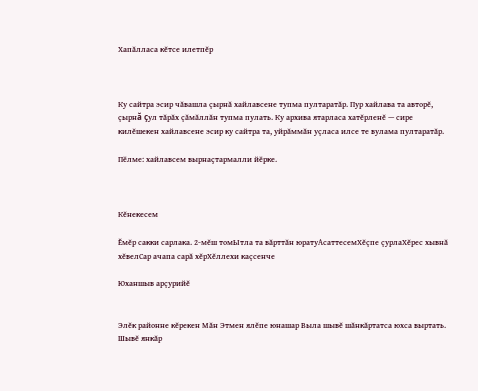Хапăлласа кĕтсе илетпĕр



Ку сайтра эсир чăвашла çырнă хайлавсене тупма пултаратăр. Пур хайлава та авторĕ, çырнă çул тăрăх çăмăллăн тупма пулать. Ку архива ятарласа хатĕрленĕ — сире килĕшекен хайлавсене эсир ку сайтра та, уйрăммăн уçласа илсе те вулама пултаратăр.

Пӗлме: хайлавсем вырнаҫтармалли йӗрке.



Кĕнекесем

Ĕмĕр сакки сарлака. 2-мĕш томЫтла та вăрттăн юратуАсаттесемХĕçпе çурлаХĕрес хывнă хĕвелСар ачапа сарă хĕрХĕллехи каçсенче

Юханшыв арçурийĕ


Элĕк районне кĕрекен Мăн Этмен ялĕпе юнашар Выла шывĕ шăнкăртатса юхса выртать. Шывĕ янкăр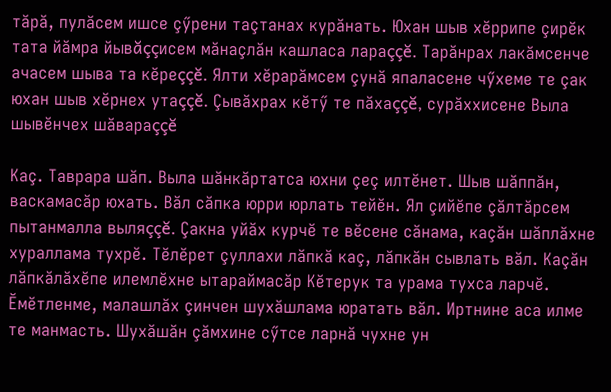тăрă, пулăсем ишсе çӳрени таçтанах курăнать. Юхан шыв хĕррипе çирĕк тата йăмра йывăççисем мăнаçлăн кашласа лараççĕ. Тарăнрах лакăмсенче ачасем шыва та кĕреççĕ. Ялти хĕрарăмсем çунă япаласене чӳхеме те çак юхан шыв хĕрнех утаççĕ. Çывăхрах кĕтӳ те пăхаççĕ, сурăххисене Выла шывĕнчех шăвараççĕ

Каç. Таврара шăп. Выла шăнкăртатса юхни çеç илтĕнет. Шыв шăппăн, васкамасăр юхать. Вăл сăпка юрри юрлать тейĕн. Ял çийĕпе çăлтăрсем пытанмалла выляççĕ. Çакна уйăх курчĕ те вĕсене сăнама, каçăн шăплăхне хураллама тухрĕ. Тĕлĕрет çуллахи лăпкă каç, лăпкăн сывлать вăл. Каçăн лăпкăлăхĕпе илемлĕхне ытараймасăр Кĕтерук та урама тухса ларчĕ. Ĕмĕтленме, малашлăх çинчен шухăшлама юратать вăл. Иртнине аса илме те манмасть. Шухăшăн çăмхине сӳтсе ларнă чухне ун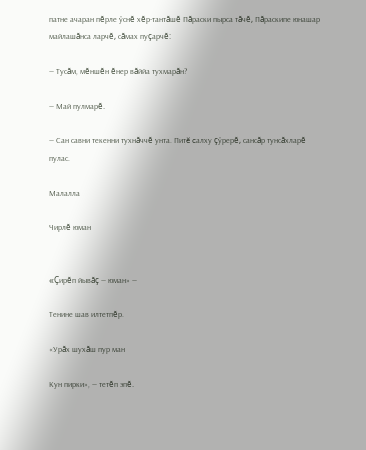патне ачаран пĕрле ӳснĕ хĕр-тантăшĕ Пăраски пырса тăчĕ, Пăраскипе юнашар майлашăнса ларчĕ, сăмах пуçарчĕ:

— Тусăм, мĕншĕн ĕнер вăййа тухмарăн?

— Май пулмарĕ.

— Сан савни текенни тухнăччĕ унта. Питĕ cалху çӳрерĕ, сансăр тунсăхларĕ пулас.

Малалла

Чирлĕ юман


«Çирĕп йывăç — юман» —

Тенине шав илтетпĕр.

«Урăх шухăш пур ман

Кун пирки», — тетĕп эпĕ.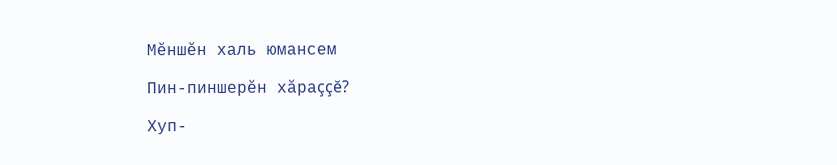Мĕншĕн халь юмансем

Пин-пиншерĕн хăраççĕ?

Хуп-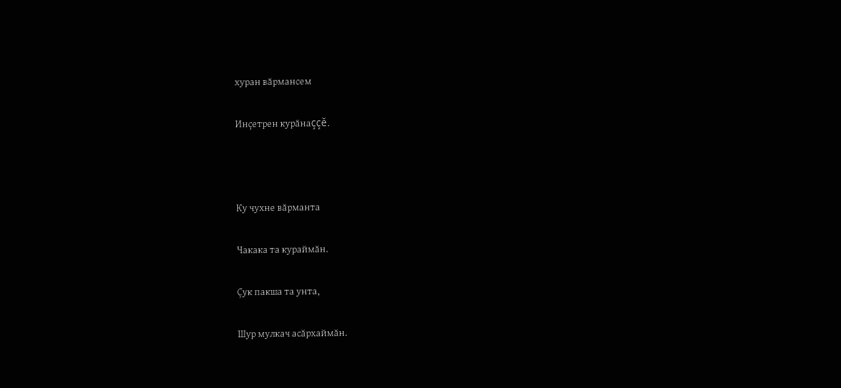хуран вăрмансем

Инçетрен курăнаççĕ.



Ку чухне вăрманта

Чакака та кураймăн.

Çук пакша та унта,

Шур мулкач асăрхаймăн.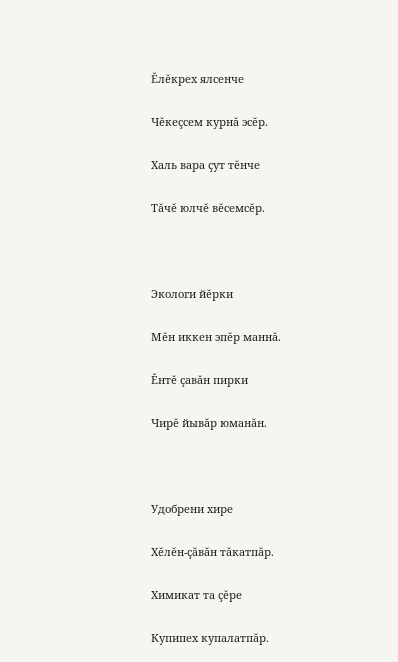Ĕлĕкрех ялсенче

Чĕкеçсем курнă эсĕр.

Халь вара çут тĕнче

Тăчĕ юлчĕ вĕсемсĕр.



Экологи йĕрки

Мĕн иккен эпĕр маннă.

Ĕнтĕ çавăн пирки

Чирĕ йывăр юманăн.



Удобрени хире

Хĕлĕн-çăвăн тăкатпăр.

Химикат та çĕре

Купипех купалатпăр.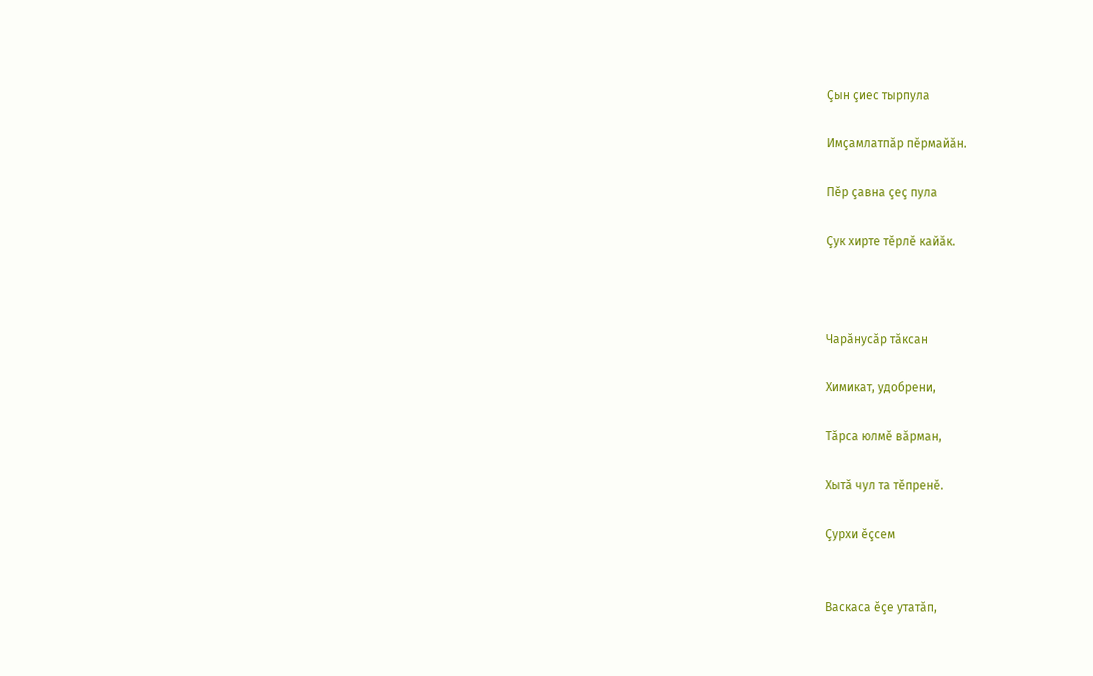Çын çиес тырпула

Имçамлатпăр пĕрмайăн.

Пĕр çавна çеç пула

Çук хирте тĕрлĕ кайăк.



Чарăнусăр тăксан

Химикат, удобрени,

Тăрса юлмĕ вăрман,

Хытă чул та тĕпренĕ.

Çурхи ĕçсем


Васкаса ĕçе утатăп,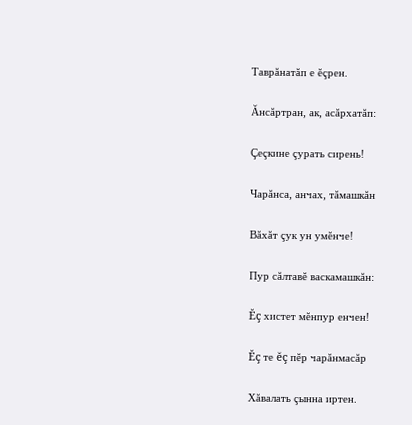Таврăнатăп е ĕçрен.

Ăнсăртран, ак, асăрхатăп:

Çеçкине çурать сирень!

Чарăнса, анчах, тăмашкăн

Вăхăт çук ун умĕнче!

Пур сăлтавĕ васкамашкăн:

Ĕç хистет мĕнпур енчен!

Ĕç те ĕç пĕр чарăнмасăр

Хăвалать çынна иртен.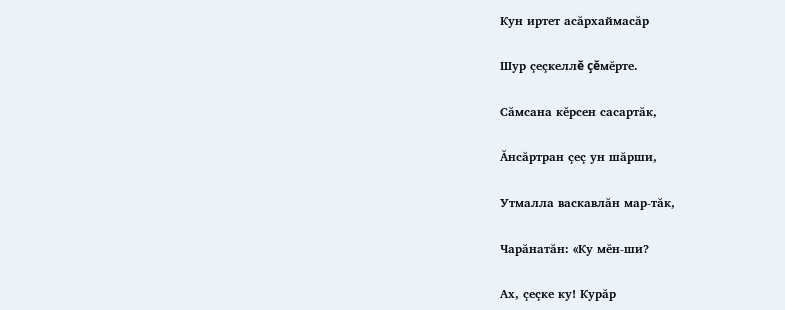Кун иртет асăрхаймасăр

Шур çеçкеллĕ çĕмĕрте.

Сăмсана кĕрсен сасартăк,

Ăнсăртран çеç ун шăрши,

Утмалла васкавлăн мар-тăк,

Чарăнатăн: «Ку мĕн-ши?

Ах, çеçке ку! Курăр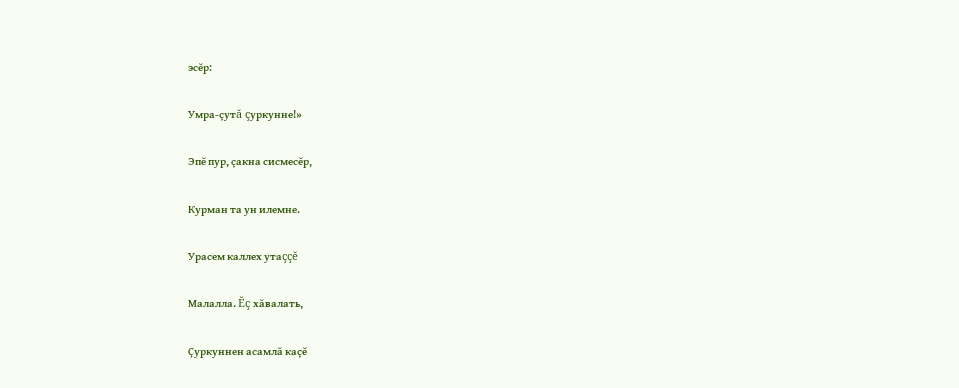эсĕр:

Умра-çутă çуркунне!»

Эпĕ пур, çакна сисмесĕр,

Курман та ун илемне.

Урасем каллех утаççĕ

Малалла. Ĕç хăвалать,

Çуркуннен асамлă каçĕ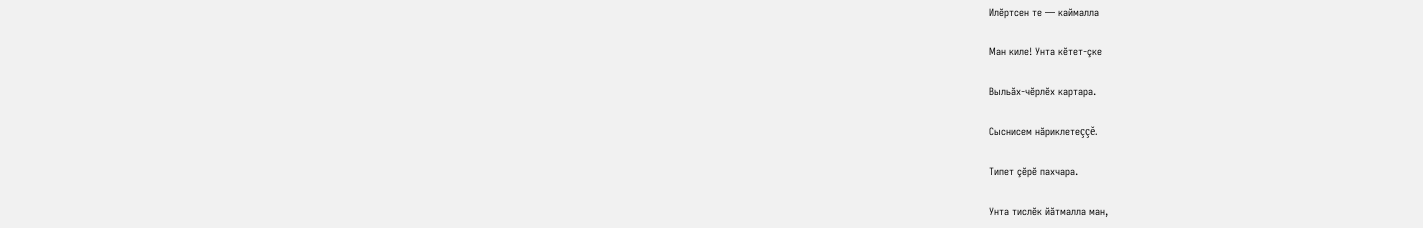Илĕртсен те — каймалла

Ман киле! Унта кĕтет-çке

Выльăх-чĕрлĕх картара.

Сыснисем нăриклетеççĕ.

Типет çĕрĕ пахчара.

Унта тислĕк йăтмалла ман,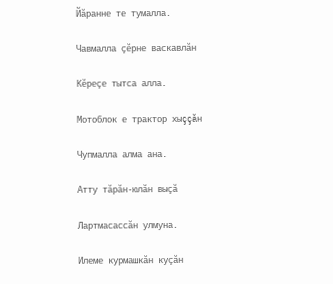Йăранне те тумалла.

Чавмалла çĕрне васкавлăн

Кĕреçе тытса алла.

Мотоблок е трактор хыççăн

Чупмалла алма ана.

Атту тăрăн-юлăн выçă

Лартмасассăн улмуна.

Илеме курмашкăн куçăн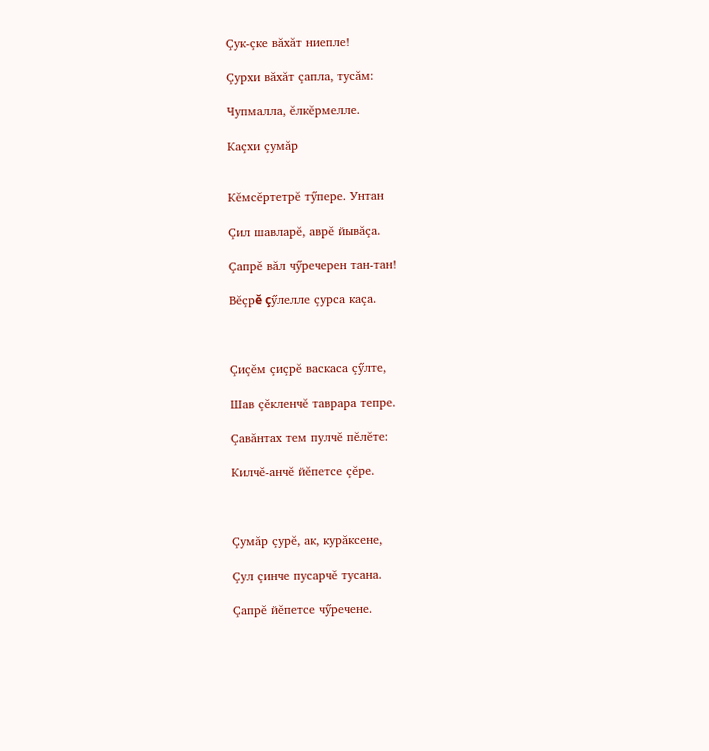Çук-çке вăхăт ниепле!

Çурхи вăхăт çапла, тусăм:

Чупмалла, ĕлкĕрмелле.

Каçхи çумăр


Кĕмсĕртетрĕ тӳпере. Унтан

Çил шавларĕ, аврĕ йывăçа.

Çапрĕ вăл чӳречерен тан-тан!

Вĕçрĕ çӳлелле çурса каçа.



Çиçĕм çиçрĕ васкаса çӳлте,

Шав çĕкленчĕ таврара тепре.

Çавăнтах тем пулчĕ пĕлĕте:

Килчĕ-анчĕ йĕпетсе çĕре.



Çумăр çурĕ, ак, курăксене,

Çул çинче пусарчĕ тусана.

Çапрĕ йĕпетсе чӳречене.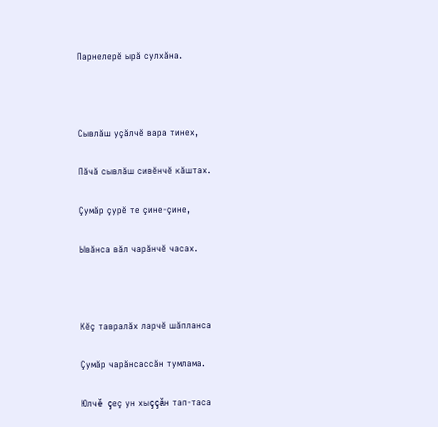Парнелерĕ ырă сулхăна.



Сывлăш уçăлчĕ вара тинех,

Пăчă сывлăш сивĕнчĕ кăштах.

Çумăр çурĕ те çине-çине,

Ывăнса вăл чарăнчĕ часах.



Кĕç тавралăх ларчĕ шăпланса

Çумăр чарăнсассăн тумлама.

Юлчĕ çеç ун хыççăн тап-таса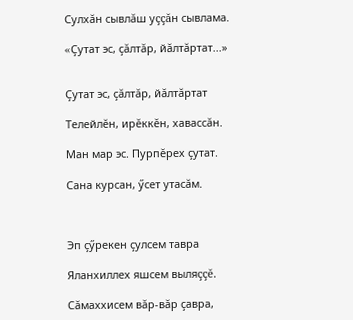Сулхăн сывлăш уççăн сывлама.

«Çутат эс, çăлтăр, йăлтăртат...»


Çутат эс, çăлтăр, йăлтăртат

Телейлĕн, ирĕккĕн, хавассăн.

Ман мар эс. Пурпĕрех çутат.

Сана курсан, ӳсет утасăм.



Эп çӳрекен çулсем тавра

Яланхиллех яшсем выляççĕ.

Сăмаххисем вăр-вăр çавра,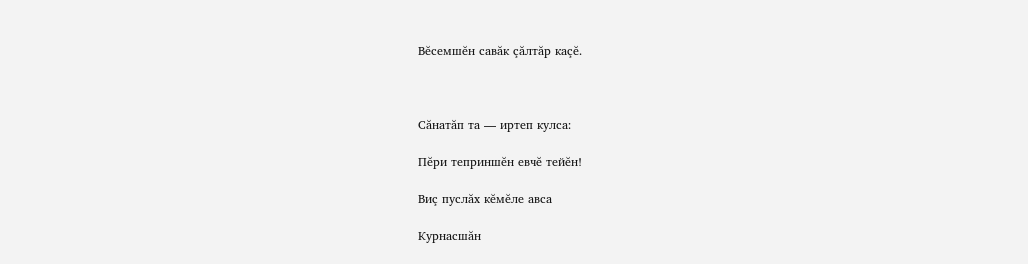Вĕсемшĕн савăк çăлтăр каçĕ.



Сăнатăп та — иртеп кулса:

Пĕри теприншĕн евчĕ тейĕн!

Виç пуслăх кĕмĕле авса

Курнасшăн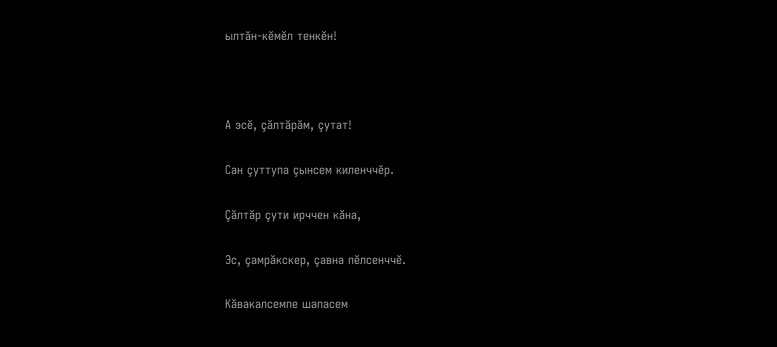ылтăн-кĕмĕл тенкĕн!



А эсĕ, çăлтăрăм, çутат!

Сан çуттупа çынсем киленччĕр.

Çăлтăр çути ирччен кăна,

Эс, çамрăкскер, çавна пĕлсенччĕ.

Кăвакалсемпе шапасем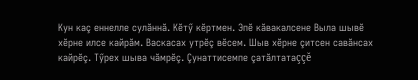Кун каç еннелле сулăннă. Кĕтӳ кĕртмен. Эпĕ кăвакалсене Выла шывĕ хĕрне илсе кайрăм. Васкасах утрĕç вĕсем. Шыв хĕрне çитсен савăнсах кайрĕç. Тӳрех шыва чăмрĕç. Çунаттисемпе çатăлтатаççĕ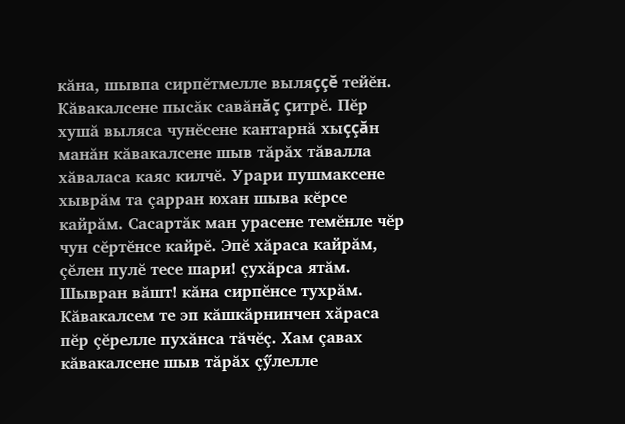кăна, шывпа сирпĕтмелле выляççĕ тейĕн. Кăвакалсене пысăк савăнăç çитрĕ. Пĕр хушă выляса чунĕсене кантарнă хыççăн манăн кăвакалсене шыв тăрăх тăвалла хăваласа каяс килчĕ. Урари пушмаксене хыврăм та çарран юхан шыва кĕрсе кайрăм. Сасартăк ман урасене темĕнле чĕр чун сĕртĕнсе кайрĕ. Эпĕ хăраса кайрăм, çĕлен пулĕ тесе шари! çухăрса ятăм. Шывран вăшт! кăна сирпĕнсе тухрăм. Кăвакалсем те эп кăшкăрнинчен хăраса пĕр çĕрелле пухăнса тăчĕç. Хам çавах кăвакалсене шыв тăрăх çӳлелле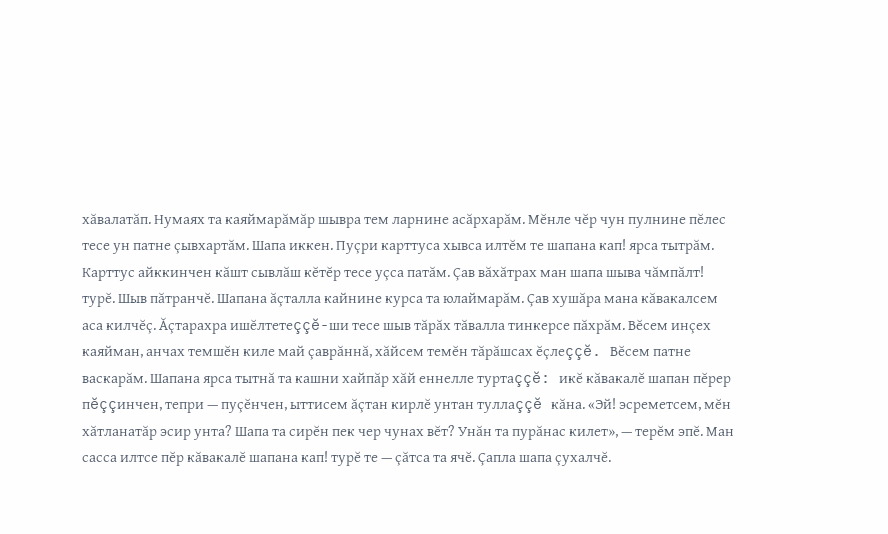хăвалатăп. Нумаях та каяймарăмăр шывра тем ларнине асăрхарăм. Мĕнле чĕр чун пулнине пĕлес тесе ун патне çывхартăм. Шапа иккен. Пуçри карттуса хывса илтĕм те шапана кап! ярса тытрăм. Карттус айккинчен кăшт сывлăш кĕтĕр тесе уçса патăм. Çав вăхăтрах ман шапа шыва чăмпăлт! турĕ. Шыв пăтранчĕ. Шапана ăçталла кайнине курса та юлаймарăм. Çав хушăра мана кăвакалсем аса килчĕç. Ăçтарахра ишĕлтетеççĕ-ши тесе шыв тăрăх тăвалла тинкерсе пăхрăм. Вĕсем инçех каяйман, анчах темшĕн киле май çаврăннă, хăйсем темĕн тăрăшсах ĕçлеççĕ. Вĕсем патне васкарăм. Шапана ярса тытнă та кашни хайпăр хăй еннелле туртаççĕ: икĕ кăвакалĕ шапан пĕрер пĕççинчен, тепри — пуçĕнчен, ыттисем ăçтан кирлĕ унтан туллаççĕ кăна. «Эй! эсреметсем, мĕн хăтланатăр эсир унта? Шапа та сирĕн пек чер чунах вĕт? Унăн та пурăнас килет», — терĕм эпĕ. Ман сасса илтсе пĕр кăвакалĕ шапана кап! турĕ те — çăтса та ячĕ. Çапла шапа çухалчĕ.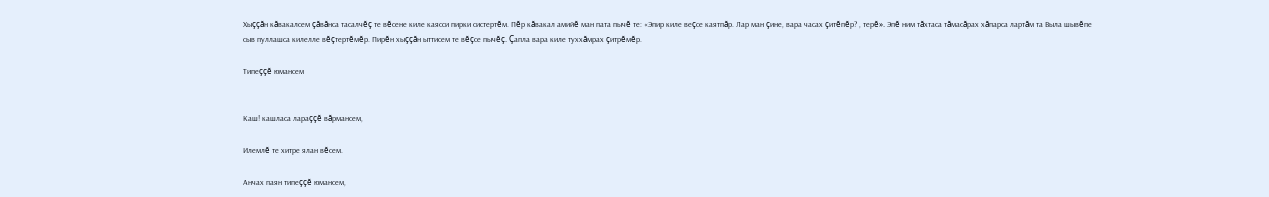Хыççăн кăвакалсем çăвăнса тасалчĕç те вĕсене киле каясси пирки систертĕм. Пĕр кăвакал амийĕ ман пата пычĕ те: «Эпир киле веçсе каятпăр. Лар ман çине, вара часах çитĕпĕр? , терĕ». Эпĕ ним тăхтаса тăмасăрах хăпарса лартăм та Выла шывĕпе сыв пуллашса килелле вĕçтертĕмĕр. Пирĕн хыççăн ыттисем те вĕçсе пычĕç. Çапла вара киле туххăмрах çитрĕмĕр.

Типеççĕ юмансем


Каш! кашласа лараççĕ вăрмансем,

Илемлĕ те хитре ялан вĕсем.

Анчах паян типеççĕ юмансем,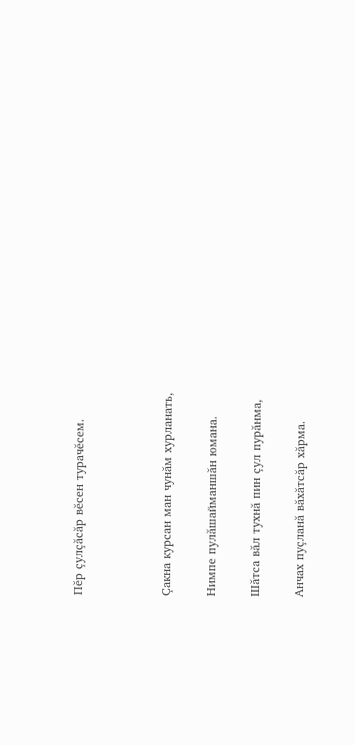Пĕр çулçăсăр вĕсен турачĕсем.



Çакна курсан ман чунăм хурланать,

Нимпе пулăшайманшăн юмана.

Шăтса вăл тухнă пин çул пурăнма,

Анчах пуçланă вăхăтсăр хăрма.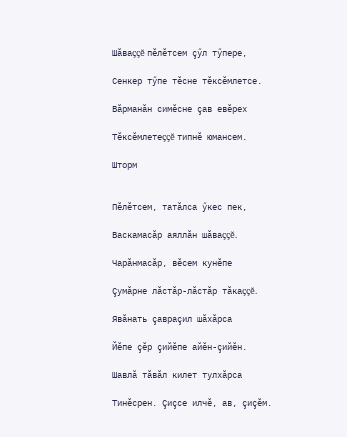Шăваççĕ пĕлĕтсем çӳл тӳпере,

Сенкер тӳпе тĕсне тĕксĕмлетсе.

Вăрманăн симĕсне çав евĕрех

Тĕксĕмлетеççĕ типнĕ юмансем.

Шторм


Пĕлĕтсем, татăлса ӳкес пек,

Васкамасăр аяллăн шăваççĕ.

Чарăнмасăр, вĕсем кунĕпе

Çумăрне лăстăр-лăстăр тăкаççĕ.

Явăнать çавраçил шăхăрса

Йĕпе çĕр çийĕпе айĕн-çийĕн.

Шавлă тăвăл килет тулхăрса

Тинĕсрен. Çиçсе илчĕ, ав, çиçĕм.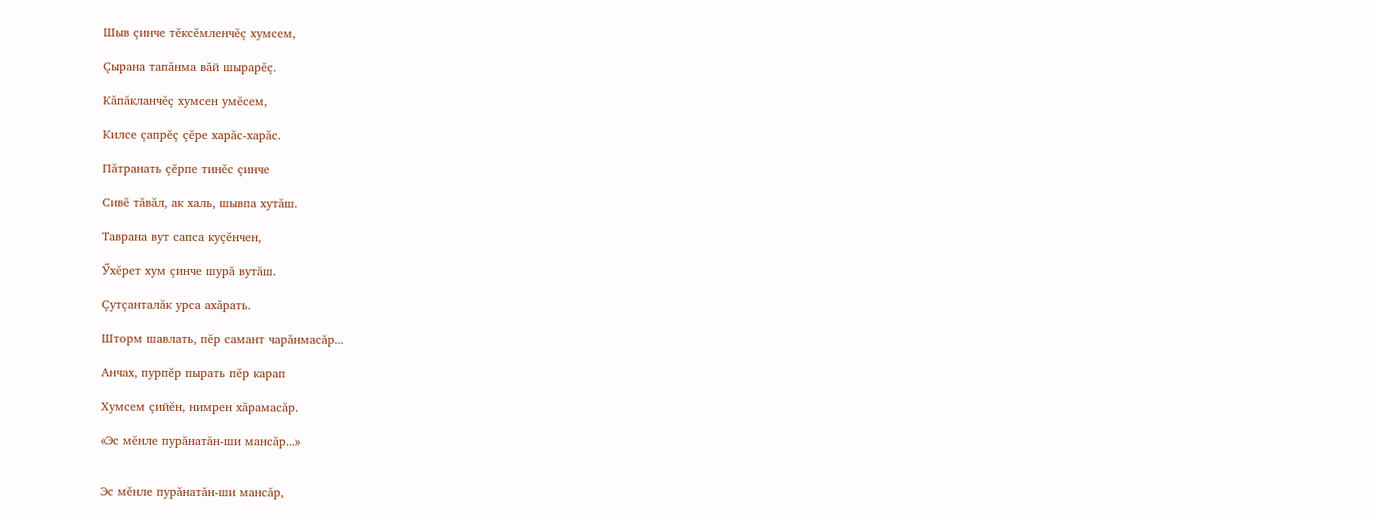Шыв çинче тĕксĕмленчĕç хумсем,

Çырана тапăнма вăй шырарĕç.

Кăпăкланчĕç хумсен умĕсем,

Килсе çапрĕç çĕре харăс-харăс.

Пăтранать çĕрпе тинĕс çинче

Сивĕ тăвăл, ак халь, шывпа хутăш.

Таврана вут сапса куçĕнчен,

Ӳхĕрет хум çинче шурă вутăш.

Çутçанталăк урса ахăрать.

Шторм шавлать, пĕр самант чарăнмасăр...

Анчах, пурпĕр пырать пĕр карап

Хумсем çийĕн, нимрен хăрамасăр.

«Эс мĕнле пурăнатăн-ши мансăр...»


Эс мĕнле пурăнатăн-ши мансăр,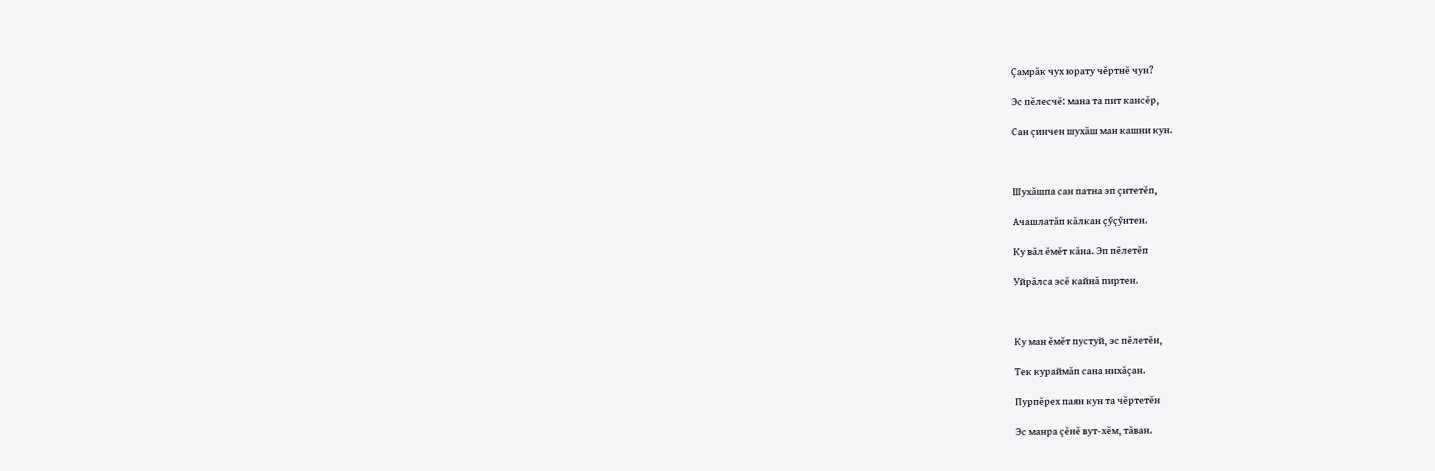Çамрăк чух юрату чĕртнĕ чун?

Эс пĕлесчĕ: мана та пит кансĕр,

Сан çинчен шухăш ман кашни кун.



Шухăшпа сан патна эп çитетĕп,

Ачашлатăп кăлкан çӳçӳнтен.

Ку вăл ĕмĕт кăна. Эп пĕлетĕп

Уйрăлса эсĕ кайнă пиртен.



Ку ман ĕмĕт пустуй, эс пĕлетĕн,

Тек кураймăп сана нихăçан.

Пурпĕрех паян кун та чĕртетĕн

Эс манра çĕнĕ вут-хĕм, тăван.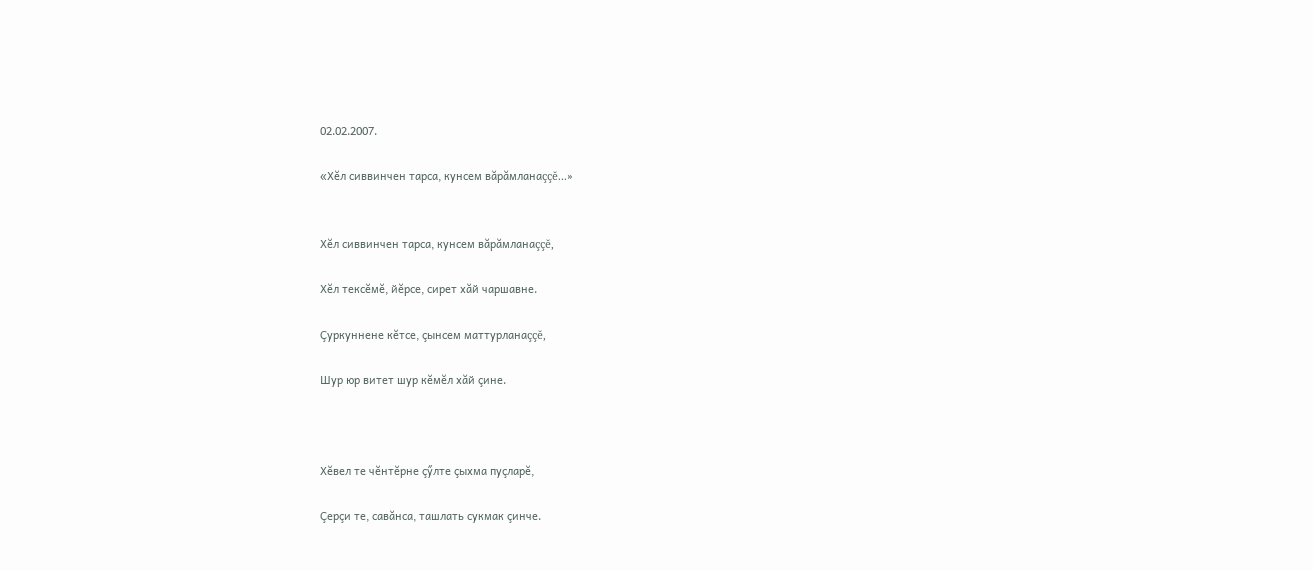02.02.2007.

«Хĕл сиввинчен тарса, кунсем вăрăмланаççĕ...»


Хĕл сиввинчен тарса, кунсем вăрăмланаççĕ,

Хĕл тексĕмĕ, йĕрсе, сирет хăй чаршавне.

Çуркуннене кĕтсе, çынсем маттурланаççĕ,

Шур юр витет шур кĕмĕл хăй çине.



Хĕвел те чĕнтĕрне çӳлте çыхма пуçларĕ,

Çерçи те, савăнса, ташлать сукмак çинче.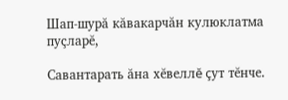Шап-шурă кăвакарчăн кулюклатма пуçларĕ,

Савантарать ăна хĕвеллĕ çут тĕнче.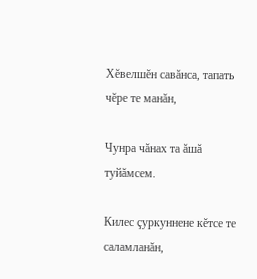Хĕвелшĕн савăнса, тапать чĕре те манăн,

Чунра чăнах та ăшă туйăмсем.

Килес çуркуннене кĕтсе те саламланăн,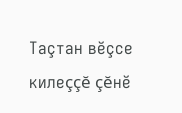Таçтан вĕçсе килеççĕ çĕнĕ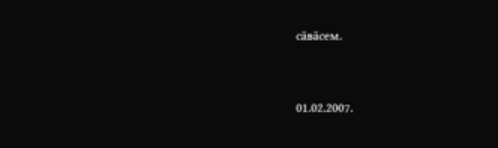сăвăсем.



01.02.2007.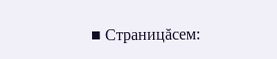■ Страницăсем: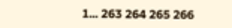1... 263 264 265 266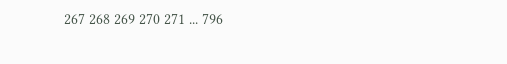267 268 269 270 271 ... 796